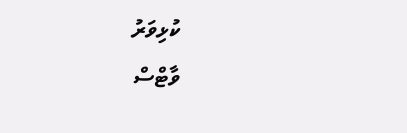ކުޅިވަރު
ވާޓްސް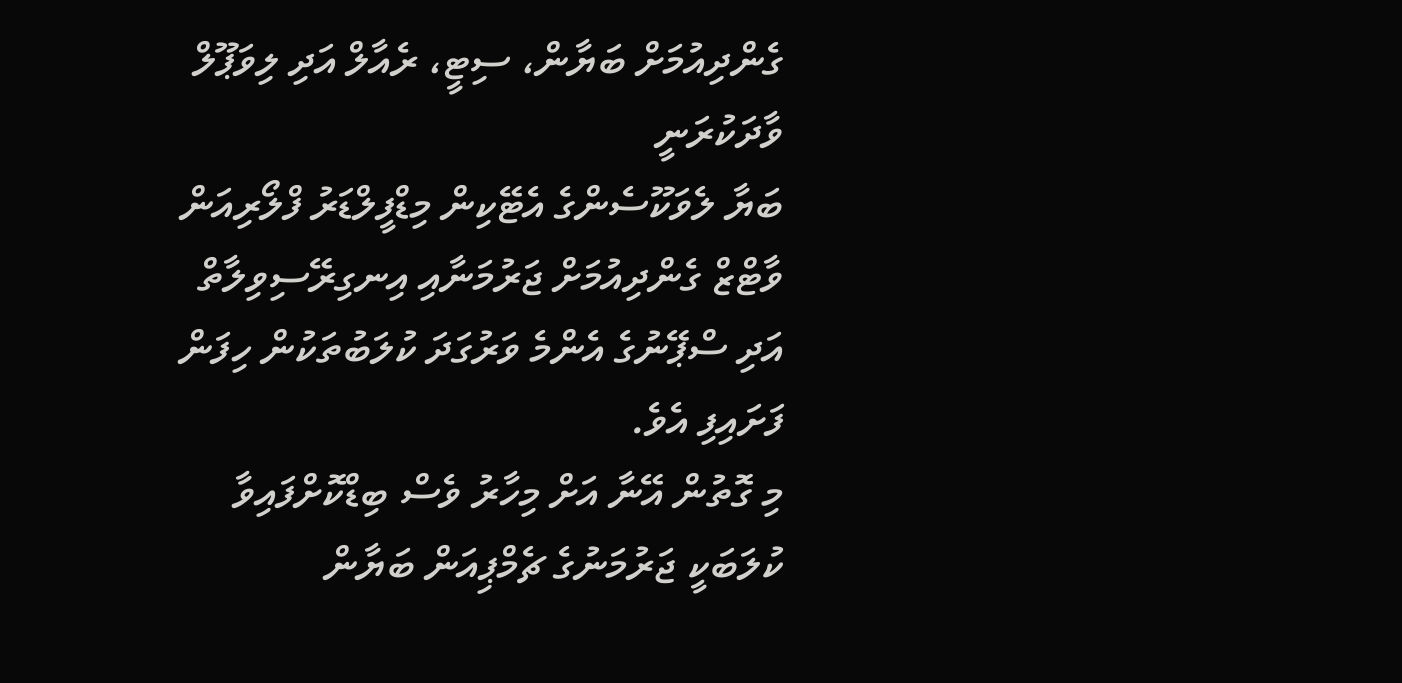ގެންދިއުމަށް ބަޔާން، ސިޓީ، ރެއާލް އަދި ލިވަޕޫލް ވާދަކުރަނީ
ބަޔާ ލެވަކޫސެންގެ އެޓޭކިން މިޑްފީލްޑަރު ފްލޯރިއަން ވާޓްޒް ގެންދިއުމަށް ޖަރުމަނާއި އިނގިރޭސިވިލާތް އަދި ސްޕޭނުގެ އެންމެ ވަރުގަދަ ކުލަބުތަކުން ހިފަން ފަށައިފި އެވެ.
މި ގޮތުން އޭނާ އަށް މިހާރު ވެސް ބިޑްކޮށްފައިވާ ކުލަބަކީ ޖަރުމަނުގެ ޗެމްޕިއަން ބަޔާން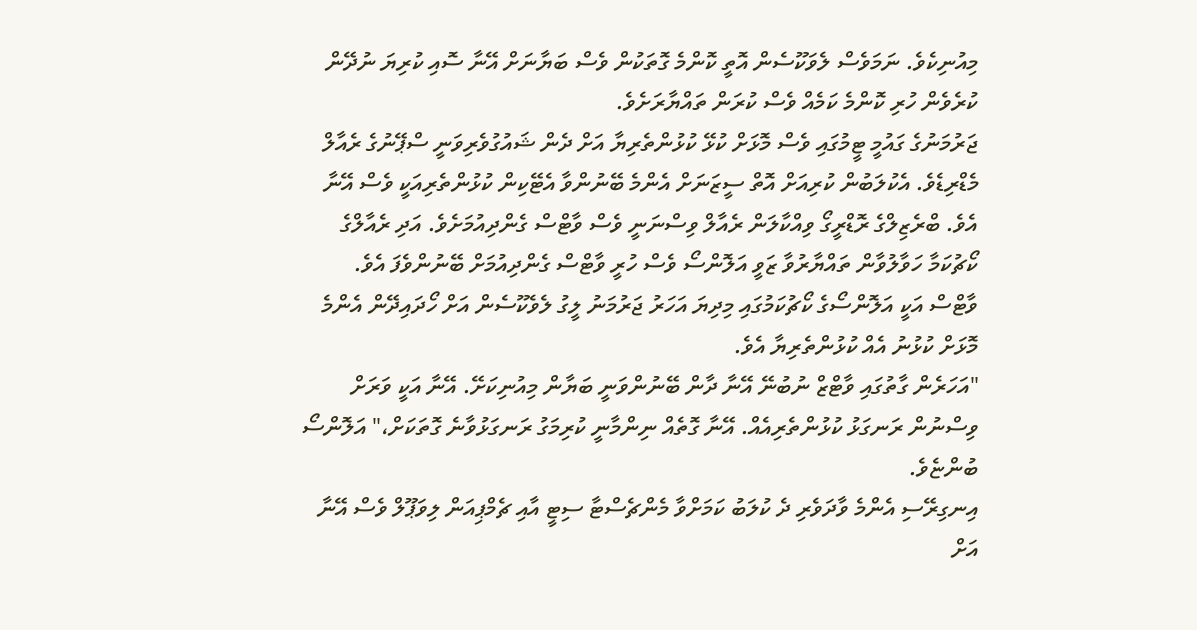މިއުނިކެވެ. ނަމަވެސް ލެވަކޫސެން އޮތީ ކޮންމެ ގޮތަކުން ވެސް ބަޔާނަށް އޭނާ ސޮއި ކުރިޔަ ނުދޭން ކުރެވެން ހުރި ކޮންމެ ކަމެއް ވެސް ކުރަން ތައްޔާރަށެވެ.
ޖަރުމަނުގެ ގައުމީ ޓީމުގައި ވެސް މޮޅަށް ކުޅޭ ކުޅުންތެރިޔާ އަށް ދެން ޝައުގުވެރިވަނީ ސްޕޭނުގެ ރެއާލް މެޑްރިޑެވެ. އެކުލަބުން ކުރިއަށް އޮތް ސީޒަނަށް އެންމެ ބޭނުންވާ އެޓޭކިން ކުޅުންތެރިއަކީ ވެސް އޭނާ އެވެ. ބްރެޒިލްގެ ރޮޑްރީގޯ ވިއްކާލަން ރެއާލް ވިސްނަނީ ވެސް ވާޓްސް ގެންދިއުމަށެވެ. އަދި ރެއާލްގެ ކޯޗުކަމާ ހަވާލުވާން ތައްޔާރުވާ ޒަވީ އަލޮންސޯ ވެސް ހުރީ ވާޓްސް ގެންދިއުމަށް ބޭނުންވެފަ އެވެ. ވާޓްސް އަކީ އަލޮންސޯގެ ކޯޗުކަމުގައި މިދިޔަ އަހަރު ޖަރުމަނު ލީގު ލެވެކޫސެން އަށް ހޯދައިދޭން އެންމެ މޮޅަށް ކުޅުނު އެއް ކުޅުންތެރިޔާ އެވެ.
"އަހަރެން ގާތުގައި ވާޓްޒް ނުބުނޭ އޭނާ ދާން ބޭނުންވަނީ ބަޔާން މިއުނިކަށޭ. އޭނާ އަކީ ވަރަށް ވިސްނުން ރަނގަޅު ކުޅުންތެރިއެއް. އޭނާ ގޮތެއް ނިންމާނީ ކުރިމަގު ރަނގަޅުވާނެ ގޮތަކަށް،" އަލޮންސޯ ބުންޏެވެ.
އިނގިރޭސި އެންމެ ވާދަވެރި ދެ ކުލަބު ކަމަށްވާ މެންޗެސްޓާ ސިޓީ އާއި ޗެމްޕިއަން ލިވަޕޫލް ވެސް އޭނާ އަށް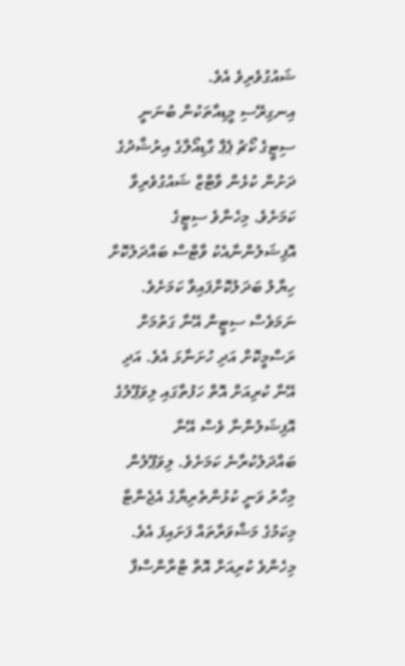ޝައުގުވެރިވެ އެވެ.
އިނގިރޭސި މީޑިއާތަކުން ބުނަނީ ސިޓީގެ ކޯޗު ޕެޕް ގާޑިއޯލާގެ އިރުޝާދުގެ ދަށުން ކުޅެން ވާޓްޒް ޝައުގުވެރިވާ ކަމަށެވެ. މިހެންވެ ސިޓީގެ އޮފިޝަލުންނާއެކު ވާޓްސް ބައްދަލުކޮށް ހިޔާލު ބަދަލުކޮށްފައިވާ ކަމަށެވެ. ނަމަވެސް ސިޓީން އޭނާ ގަތުމަށް ރަސްމީކޮށް އަދި ހުށަނާޅަ އެވެ. އަދި އޭނާ ކުރިއަށް އޮތް ހަފުތާގައި ލިވަޕޫލުގެ އޮފިޝަލުންނާ ވެސް އޭނާ ބައްދަލުކުރާނެ ކަމަށެވެ. ލިވަޕޫލުން މިހާރު ވަނީ ކުޅުންތެރިޔާގެ އެޖެންޓާ މިކަމުގެ މަޝްވަރާތައް ފަށައިފަ އެވެ.
މިހެންވެ ކުރިއަށް އޮތް ޓްރާންސްފާ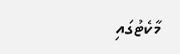މާކެޓުގައި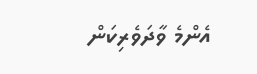އެންމެ ވާދަވެރިކަން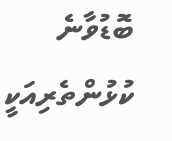ބޮޑުވާނެ ކުޅުންތެރިއަކީ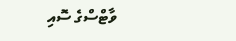ވާޓްސްގެ ސޮއި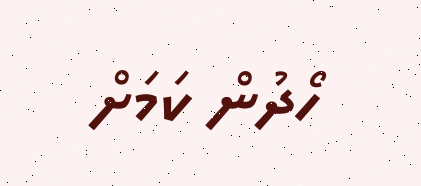ހޯދުން ކަމަށް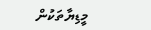މީޑިޔާތަކުން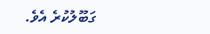ގަބޫލުކުރެ އެވެ.